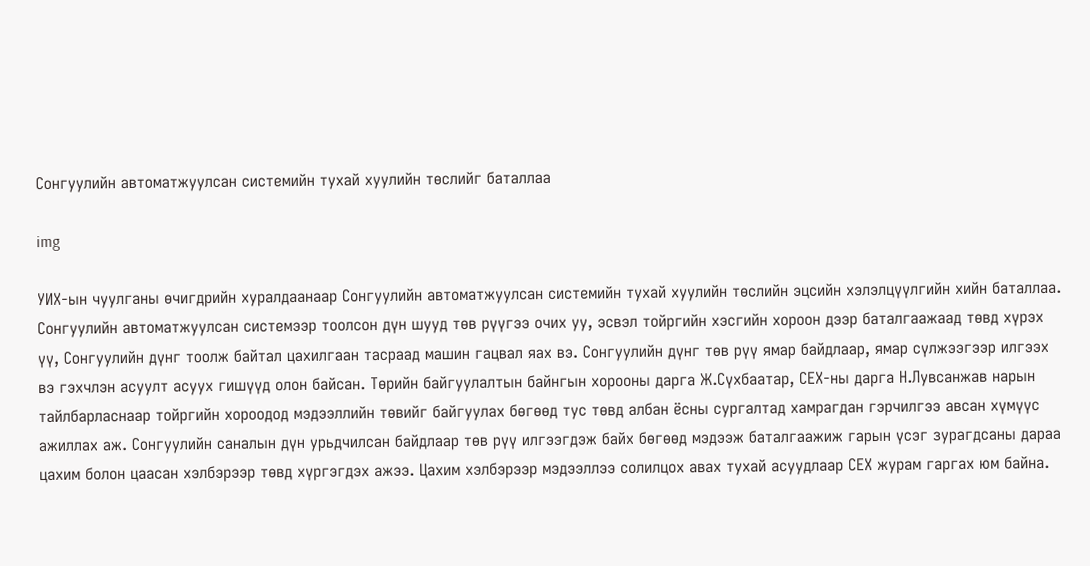Сонгуулийн автоматжуулсан системийн тухай хуулийн төслийг баталлаа

img

УИХ-ын чуулганы өчигдрийн хуралдаанаар Сонгуулийн автоматжуулсан системийн тухай хуулийн төслийн эцсийн хэлэлцүүлгийн хийн баталлаа. Сонгуулийн автоматжуулсан системээр тоолсон дүн шууд төв рүүгээ очих уу, эсвэл тойргийн хэсгийн хороон дээр баталгаажаад төвд хүрэх үү, Сонгуулийн дүнг тоолж байтал цахилгаан тасраад машин гацвал яах вэ. Сонгуулийн дүнг төв рүү ямар байдлаар, ямар сүлжээгээр илгээх вэ гэхчлэн асуулт асуух гишүүд олон байсан. Төрийн байгуулалтын байнгын хорооны дарга Ж.Сүхбаатар, СЕХ-ны дарга Н.Лувсанжав нарын тайлбарласнаар тойргийн хороодод мэдээллийн төвийг байгуулах бөгөөд тус төвд албан ёсны сургалтад хамрагдан гэрчилгээ авсан хүмүүс ажиллах аж. Сонгуулийн саналын дүн урьдчилсан байдлаар төв рүү илгээгдэж байх бөгөөд мэдээж баталгаажиж гарын үсэг зурагдсаны дараа цахим болон цаасан хэлбэрээр төвд хүргэгдэх ажээ. Цахим хэлбэрээр мэдээллээ солилцох авах тухай асуудлаар СЕХ журам гаргах юм байна.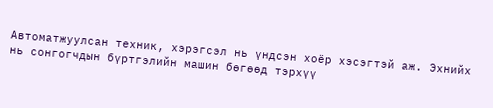Автоматжуулсан техник, хэрэгсэл нь үндсэн хоёр хэсэгтэй аж. Эхнийх нь сонгогчдын бүртгэлийн машин бөгөөд тэрхүү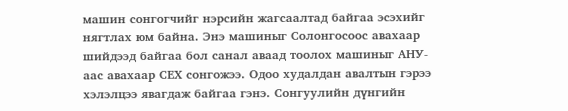машин сонгогчийг нэрсийн жагсаалтад байгаа эсэхийг нягтлах юм байна. Энэ машиныг Солонгосоос авахаар шийдээд байгаа бол санал аваад тоолох машиныг АНУ-аас авахаар СЕХ сонгожээ. Одоо худалдан авалтын гэрээ хэлэлцээ явагдаж байгаа гэнэ. Сонгуулийн дүнгийн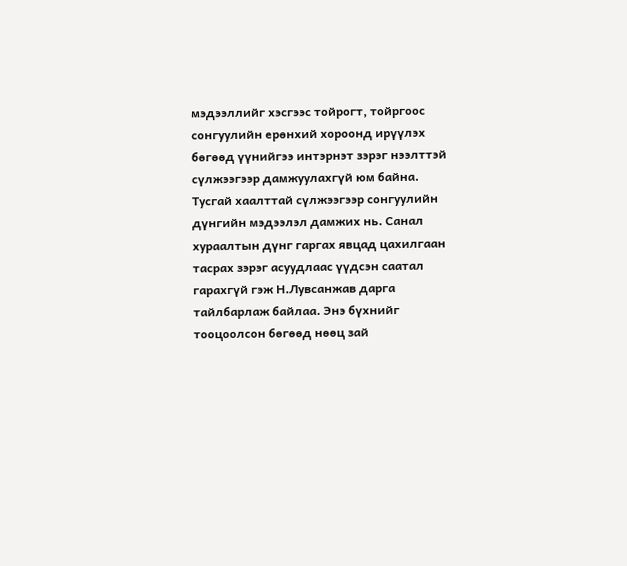мэдээллийг хэсгээс тойрогт, тойргоос сонгуулийн ерөнхий хороонд ирүүлэх бөгөөд үүнийгээ интэрнэт зэрэг нээлттэй сүлжээгээр дамжуулахгүй юм байна. Тусгай хаалттай сүлжээгээр сонгуулийн дүнгийн мэдээлэл дамжих нь. Санал хураалтын дүнг гаргах явцад цахилгаан тасрах зэрэг асуудлаас үүдсэн саатал гарахгүй гэж Н.Лувсанжав дарга тайлбарлаж байлаа. Энэ бүхнийг тооцоолсон бөгөөд нөөц зай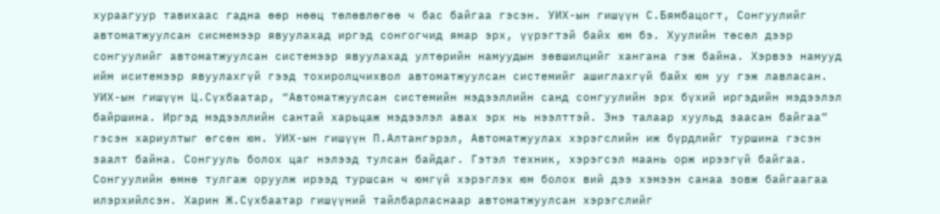хураагуур тавихаас гадна өөр нөөц төлөвлөгөө ч бас байгаа гэсэн. УИХ-ын гишүүн С.Бямбацогт, Сонгуулийг автоматжуулсан сисмемээр явуулахад иргэд сонгогчид ямар эрх, үүрэгтэй байх юм бэ. Хуулийн төсөл дээр сонгуулийг автоматжуулсан системээр явуулахад ултөрийн намуудын зөвшилцийг хангана гэж байна. Хэрвээ намууд ийм иситемээр явуулахгүй гээд тохиролцчихвол автоматжуулсан системийг ашиглахгүй байх юм уу гэж лавласан. УИХ-ын гишүүн Ц.Сүхбаатар, “Автоматжуулсан системийн мэдээллийн санд сонгуулийн эрх бүхий иргэдийн мэдээлэл байршина. Иргэд мэдээллийн сантай харьцаж мэдээлэл авах эрх нь нээлттэй. Энэ талаар хуульд заасан байгаа” гэсэн хариултыг өгсөн юм. УИХ-ын гишүүн П.Алтангэрэл, Автоматжуулах хэрэгслийн иж бүрдлийг туршина гэсэн заалт байна. Сонгууль болох цаг нэлээд тулсан байдаг. Гэтэл техник, хэрэгсэл маань орж ирээгүй байгаа. Сонгуулийн өмнө тулгаж оруулж ирээд туршсан ч юмгүй хэрэглэх юм болох вий дээ хэмээн санаа зовж байгаагаа илэрхийлсэн. Харин Ж.Сүхбаатар гишүүний тайлбарласнаар автоматжуулсан хэрэгслийг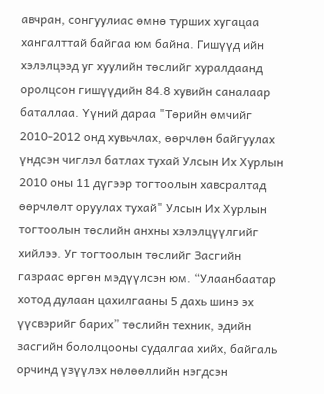авчран, сонгуулиас өмнө турших хугацаа хангалттай байгаа юм байна. Гишүүд ийн хэлэлцээд уг хуулийн төслийг хуралдаанд оролцсон гишүүдийн 84.8 хувийн саналаар баталлаа. Үүний дараа "Төрийн өмчийг 2010-2012 онд хувьчлах, өөрчлөн байгуулах үндсэн чиглэл батлах тухай Улсын Их Хурлын 2010 оны 11 дүгээр тогтоолын хавсралтад өөрчлөлт оруулах тухай" Улсын Их Хурлын тогтоолын төслийн анхны хэлэлцүүлгийг хийлээ. Уг тогтоолын төслийг Засгийн газраас өргөн мэдүүлсэн юм. “Улаанбаатар хотод дулаан цахилгааны 5 дахь шинэ эх үүсвэрийг барих” төслийн техник, эдийн засгийн бололцооны судалгаа хийх, байгаль орчинд үзүүлэх нөлөөллийн нэгдсэн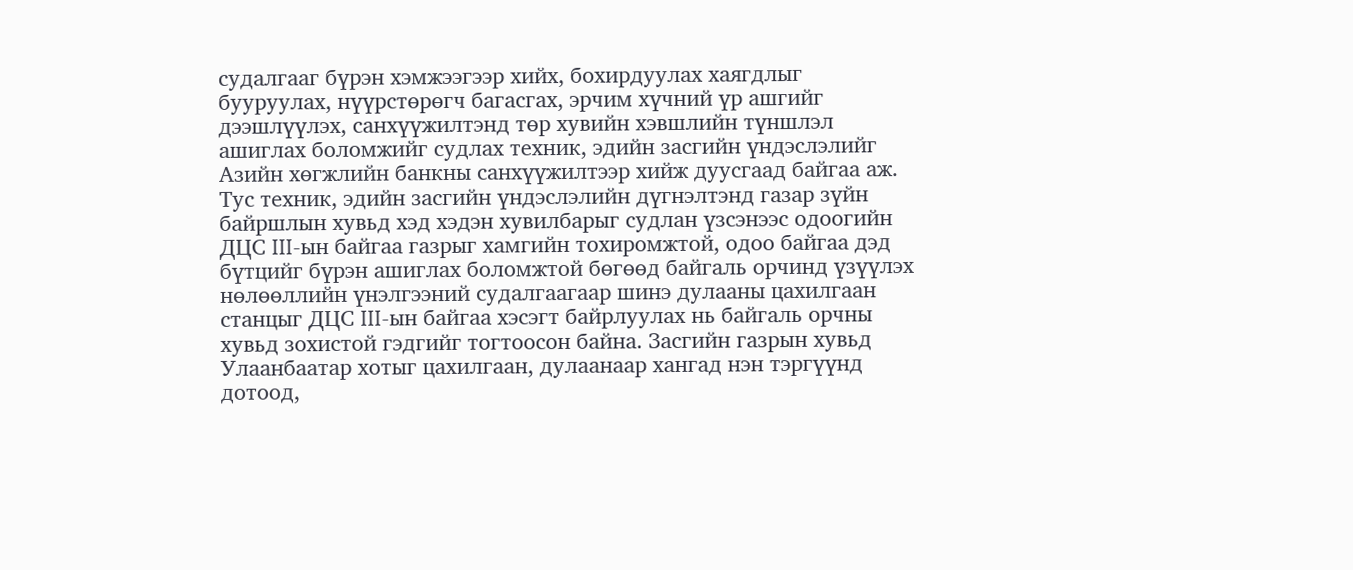судалгааг бүрэн хэмжээгээр хийх, бохирдуулах хаягдлыг бууруулах, нүүрстөрөгч багасгах, эрчим хүчний үр ашгийг дээшлүүлэх, санхүүжилтэнд төр хувийн хэвшлийн түншлэл ашиглах боломжийг судлах техник, эдийн засгийн үндэслэлийг Азийн хөгжлийн банкны санхүүжилтээр хийж дуусгаад байгаа аж. Тус техник, эдийн засгийн үндэслэлийн дүгнэлтэнд газар зүйн байршлын хувьд хэд хэдэн хувилбарыг судлан үзсэнээс одоогийн ДЦС III-ын байгаа газрыг хамгийн тохиромжтой, одоо байгаа дэд бүтцийг бүрэн ашиглах боломжтой бөгөөд байгаль орчинд үзүүлэх нөлөөллийн үнэлгээний судалгаагаар шинэ дулааны цахилгаан станцыг ДЦС III-ын байгаа хэсэгт байрлуулах нь байгаль орчны хувьд зохистой гэдгийг тогтоосон байна. Засгийн газрын хувьд Улаанбаатар хотыг цахилгаан, дулаанаар хангад нэн тэргүүнд дотоод,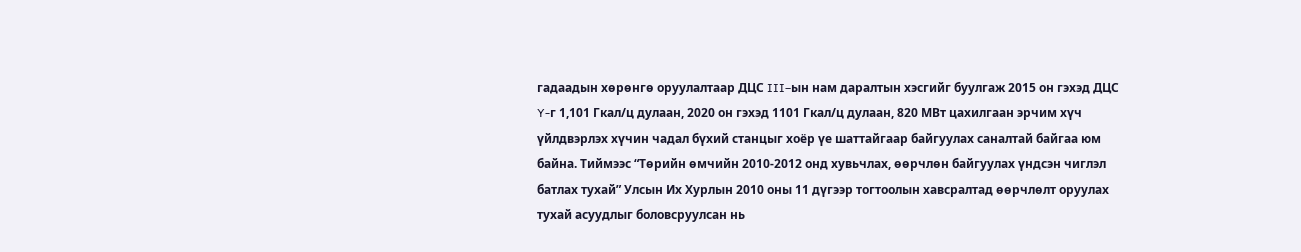гадаадын хөрөнгө оруулалтаар ДЦС III–ын нам даралтын хэсгийг буулгаж 2015 он гэхэд ДЦС Y-г 1,101 Гкал/ц дулаан, 2020 он гэхэд 1101 Гкал/ц дулаан, 820 МВт цахилгаан эрчим хүч үйлдвэрлэх хүчин чадал бүхий станцыг хоёр үе шаттайгаар байгуулах саналтай байгаа юм байна. Тиймээс “Төрийн өмчийн 2010-2012 онд хувьчлах, өөрчлөн байгуулах үндсэн чиглэл батлах тухай” Улсын Их Хурлын 2010 оны 11 дүгээр тогтоолын хавсралтад өөрчлөлт оруулах тухай асуудлыг боловсруулсан нь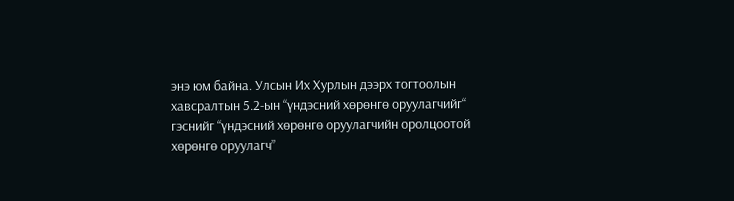энэ юм байна. Улсын Их Хурлын дээрх тогтоолын хавсралтын 5.2-ын “үндэсний хөрөнгө оруулагчийг“ гэснийг “үндэсний хөрөнгө оруулагчийн оролцоотой хөрөнгө оруулагч”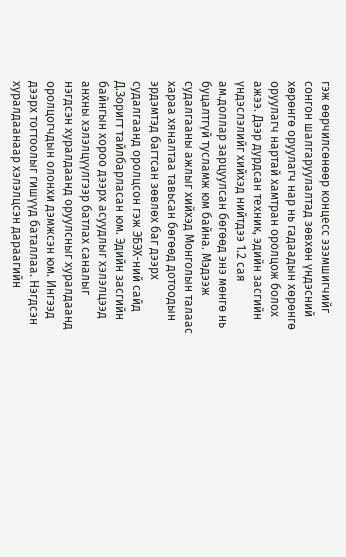гэж өөрчилсөнөөр концесс эзэмшигчийг сонгон шалгаруулалтад зөвхөн үндэсний хөрөнгө оруулагч нар нь гадаадын хөрөнгө оруулагч нартай хамтран оролцож болох ажээ. Дээр дурдсан техник, эдийн засгийн үндэслэлийг хийхэд нийтдээ 1.2 сая ам.доллар зарцуулсан бөгөөд энэ мөнгө нь буцалтгүй тусламж юм байна. Мэдээж судалгааны ажлыг хийхэд Монголын талаас хараа хяналтаа тавьсан бөгөөд дотоодын эрдэмтэд багтсан зөвлөх баг дээрх судалгаанд оролцсон гэж ЭБЭХ-ний сайд Д.Зоригт тайлбарласан юм. Эдийн засгийн байнгын хороо дээрх асуудлыг хэлэлцээд анхны хэлэлцүүлгээр батлах саналыг нэгдсэн хуралдаанд оруулсныг хуралдаанд оролцогчдын олонхи дэмжсэн юм. Ингээд дээрх тогтоолыг гишүүд баталлаа. Нэгдсэн хуралдаанаар хэлэлцсэн дараагийн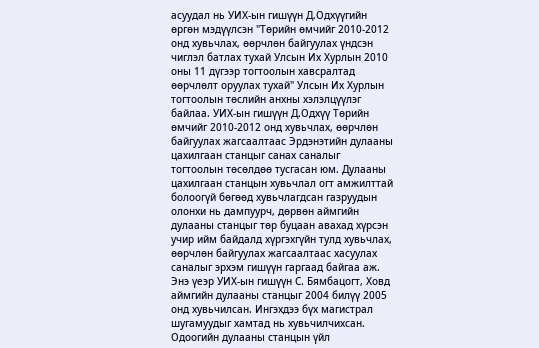асуудал нь УИХ-ын гишүүн Д.Одхүүгийн өргөн мэдүүлсэн "Төрийн өмчийг 2010-2012 онд хувьчлах, өөрчлөн байгуулах үндсэн чиглэл батлах тухай Улсын Их Хурлын 2010 оны 11 дүгээр тогтоолын хавсралтад өөрчлөлт оруулах тухай" Улсын Их Хурлын тогтоолын төслийн анхны хэлэлцүүлэг байлаа. УИХ-ын гишүүн Д.Одхүү Төрийн өмчийг 2010-2012 онд хувьчлах, өөрчлөн байгуулах жагсаалтаас Эрдэнэтийн дулааны цахилгаан станцыг санах саналыг тогтоолын төсөлдөө тусгасан юм. Дулааны цахилгаан станцын хувьчлал огт амжилттай болоогүй бөгөөд хувьчлагдсан газруудын олонхи нь дампуурч, дөрвөн аймгийн дулааны станцыг төр буцаан авахад хүрсэн учир ийм байдалд хүргэхгүйн тулд хувьчлах, өөрчлөн байгуулах жагсаалтаас хасуулах саналыг эрхэм гишүүн гаргаад байгаа аж. Энэ үеэр УИХ-ын гишүүн С. Бямбацогт, Ховд аймгийн дулааны станцыг 2004 билүү 2005 онд хувьчилсан. Ингэхдээ бүх магистрал шугамуудыг хамтад нь хувьчилчихсан. Одоогийн дулааны станцын үйл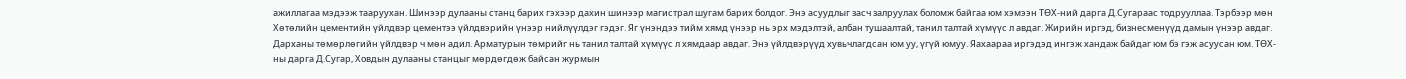ажиллагаа мэдээж тааруухан. Шинээр дулааны станц барих гэхээр дахин шинээр магистрал шугам барих болдог. Энэ асуудлыг засч залруулах боломж байгаа юм хэмээн ТӨХ-ний дарга Д.Сугараас тодрууллаа. Тэрбээр мөн Хөтөлийн цементийн үйлдвэр цементээ үйлдвэрийн үнээр нийлүүлдэг гэдэг. Яг үнэндээ тийм хямд үнээр нь эрх мэдэлтэй, албан тушаалтай, танил талтай хүмүүс л авдаг. Жирийн иргэд, бизнесменүүд дамын үнээр авдаг. Дарханы төмөрлөгийн үйлдвэр ч мөн адил. Арматурын төмрийг нь танил талтай хүмүүс л хямдаар авдаг. Энэ үйлдвэрүүд хувьчлагдсан юм уу, үгүй юмуу. Яахаараа иргэдэд ингэж хандаж байдаг юм бэ гэж асуусан юм. ТӨХ-ны дарга Д.Сугар, Ховдын дулааны станцыг мөрдөгдөж байсан журмын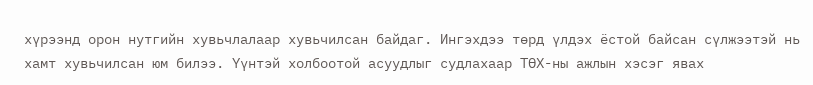хүрээнд орон нутгийн хувьчлалаар хувьчилсан байдаг. Ингэхдээ төрд үлдэх ёстой байсан сүлжээтэй нь хамт хувьчилсан юм билээ. Үүнтэй холбоотой асуудлыг судлахаар ТӨХ-ны ажлын хэсэг явах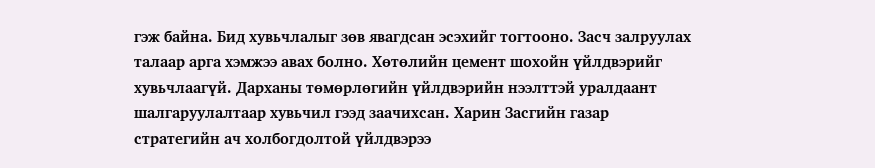гэж байна. Бид хувьчлалыг зөв явагдсан эсэхийг тогтооно. Засч залруулах талаар арга хэмжээ авах болно. Хөтөлийн цемент шохойн үйлдвэрийг хувьчлаагүй. Дарханы төмөрлөгийн үйлдвэрийн нээлттэй уралдаант шалгаруулалтаар хувьчил гээд заачихсан. Харин Засгийн газар стратегийн ач холбогдолтой үйлдвэрээ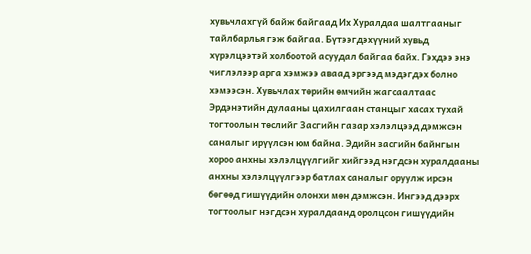хувьчлахгүй байж байгаад Их Хуралдаа шалтгааныг тайлбарлья гэж байгаа. Бүтээгдэхүүний хувьд хүрэлцээтэй холбоотой асуудал байгаа байх. Гэхдээ энэ чиглэлээр арга хэмжээ аваад эргээд мэдэгдэх болно хэмээсэн. Хувьчлах төрийн өмчийн жагсаалтаас Эрдэнэтийн дулааны цахилгаан станцыг хасах тухай тогтоолын төслийг Засгийн газар хэлэлцээд дэмжсэн саналыг ирүүлсэн юм байна. Эдийн засгийн байнгын хороо анхны хэлэлцүүлгийг хийгээд нэгдсэн хуралдааны анхны хэлэлцүүлгээр батлах саналыг оруулж ирсэн бөгөөд гишүүдийн олонхи мөн дэмжсэн. Ингээд дээрх тогтоолыг нэгдсэн хуралдаанд оролцсон гишүүдийн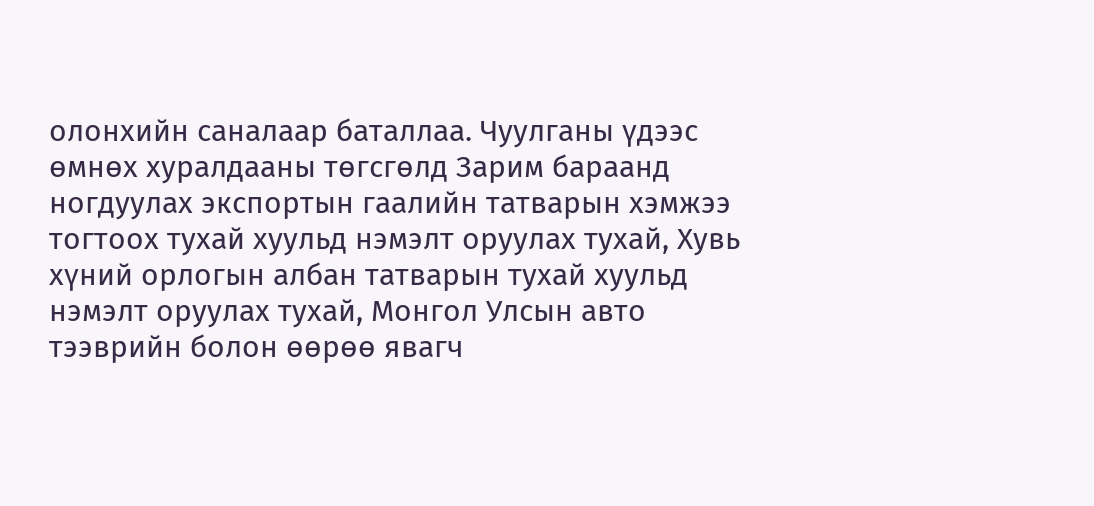олонхийн саналаар баталлаа. Чуулганы үдээс өмнөх хуралдааны төгсгөлд Зарим бараанд ногдуулах экспортын гаалийн татварын хэмжээ тогтоох тухай хуульд нэмэлт оруулах тухай, Хувь хүний орлогын албан татварын тухай хуульд нэмэлт оруулах тухай, Монгол Улсын авто тээврийн болон өөрөө явагч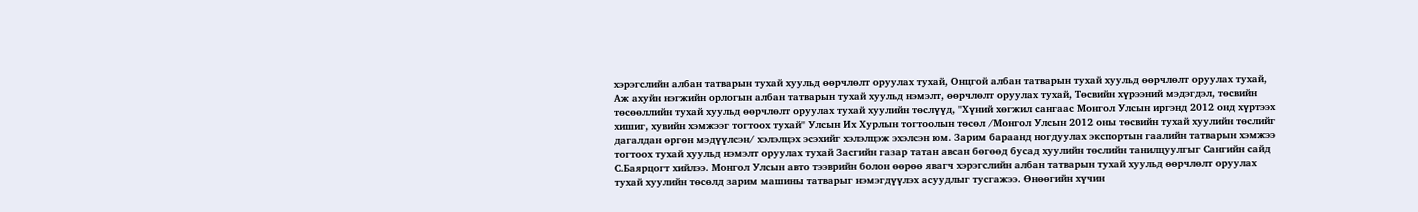хэрэгслийн албан татварын тухай хуульд өөрчлөлт оруулах тухай, Онцгой албан татварын тухай хуульд өөрчлөлт оруулах тухай, Аж ахуйн нэгжийн орлогын албан татварын тухай хуульд нэмэлт, өөрчлөлт оруулах тухай, Төсвийн хүрээний мэдэгдэл, төсвийн төсөөллийн тухай хуульд өөрчлөлт оруулах тухай хуулийн төслүүд, "Хүний хөгжил сангаас Монгол Улсын иргэнд 2012 онд хүртээх хишиг, хувийн хэмжээг тогтоох тухай" Улсын Их Хурлын тогтоолын төсөл /Монгол Улсын 2012 оны төсвийн тухай хуулийн төслийг дагалдан өргөн мэдүүлсэн/ хэлэлцэх эсэхийг хэлэлцэж эхэлсэн юм. Зарим бараанд ногдуулах экспортын гаалийн татварын хэмжээ тогтоох тухай хуульд нэмэлт оруулах тухай Засгийн газар татан авсан бөгөөд бусад хуулийн төслийн танилцуулгыг Сангийн сайд С.Баярцогт хийлээ. Монгол Улсын авто тээврийн болон өөрөө явагч хэрэгслийн албан татварын тухай хуульд өөрчлөлт оруулах тухай хуулийн төсөлд зарим машины татварыг нэмэгдүүлэх асуудлыг тусгажээ. Өнөөгийн хүчин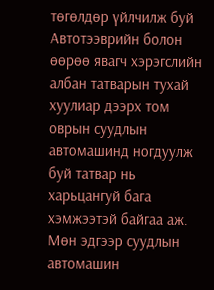төгөлдөр үйлчилж буй Автотээврийн болон өөрөө явагч хэрэгслийн албан татварын тухай хуулиар дээрх том оврын суудлын автомашинд ногдуулж буй татвар нь харьцангуй бага хэмжээтэй байгаа аж. Мөн эдгээр суудлын автомашин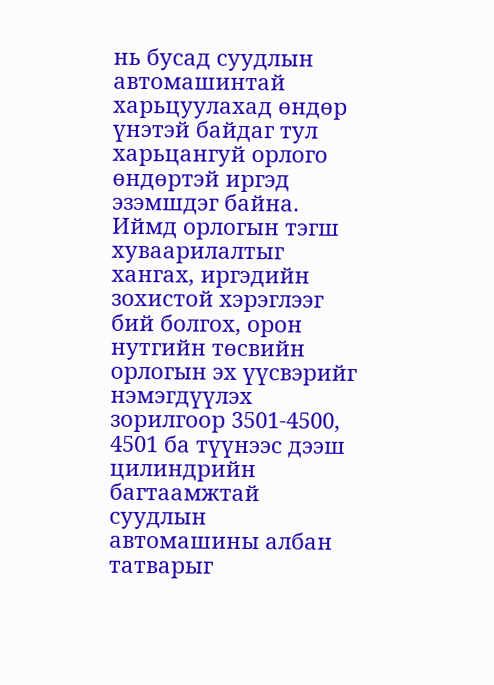нь бусад суудлын автомашинтай харьцуулахад өндөр үнэтэй байдаг тул харьцангуй орлого өндөртэй иргэд эзэмшдэг байна. Иймд орлогын тэгш хуваарилалтыг хангах, иргэдийн зохистой хэрэглээг бий болгох, орон нутгийн төсвийн орлогын эх үүсвэрийг нэмэгдүүлэх зорилгоор 3501-4500, 4501 ба түүнээс дээш цилиндрийн багтаамжтай суудлын автомашины албан татварыг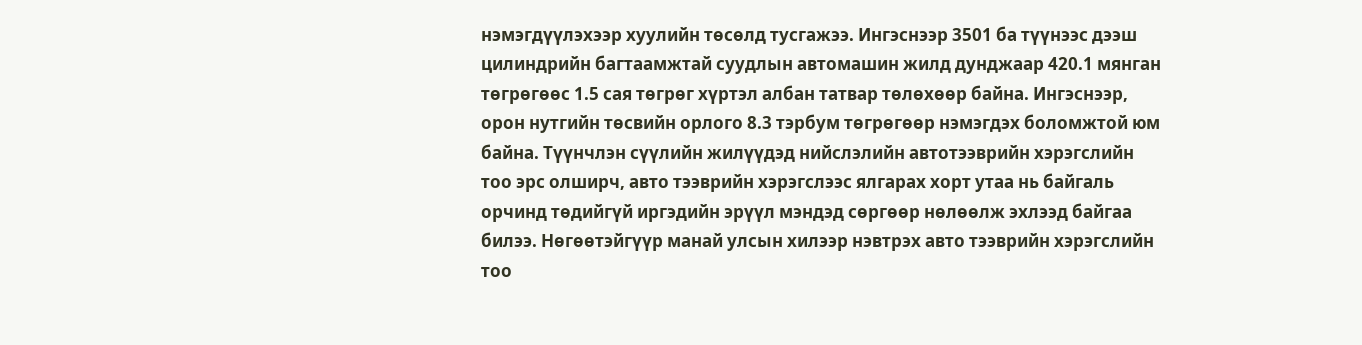нэмэгдүүлэхээр хуулийн төсөлд тусгажээ. Ингэснээр 3501 ба түүнээс дээш цилиндрийн багтаамжтай суудлын автомашин жилд дунджаар 420.1 мянган төгрөгөөс 1.5 сая төгрөг хүртэл албан татвар төлөхөөр байна. Ингэснээр, орон нутгийн төсвийн орлого 8.3 тэрбум төгрөгөөр нэмэгдэх боломжтой юм байна. Түүнчлэн сүүлийн жилүүдэд нийслэлийн автотээврийн хэрэгслийн тоо эрс олширч, авто тээврийн хэрэгслээс ялгарах хорт утаа нь байгаль орчинд төдийгүй иргэдийн эрүүл мэндэд сөргөөр нөлөөлж эхлээд байгаа билээ. Нөгөөтэйгүүр манай улсын хилээр нэвтрэх авто тээврийн хэрэгслийн тоо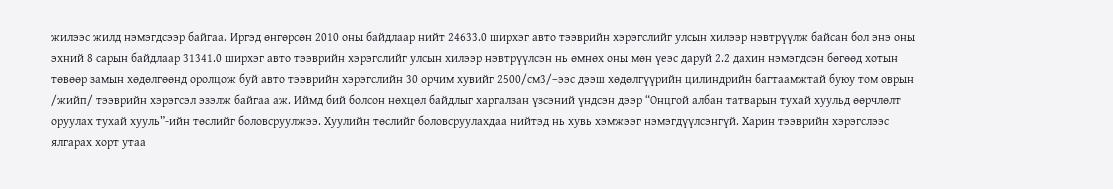жилээс жилд нэмэгдсээр байгаа. Иргэд өнгөрсөн 2010 оны байдлаар нийт 24633.0 ширхэг авто тээврийн хэрэгслийг улсын хилээр нэвтрүүлж байсан бол энэ оны эхний 8 сарын байдлаар 31341.0 ширхэг авто тээврийн хэрэгслийг улсын хилээр нэвтрүүлсэн нь өмнөх оны мөн үеэс даруй 2.2 дахин нэмэгдсэн бөгөөд хотын төвөөр замын хөдөлгөөнд оролцож буй авто тээврийн хэрэгслийн 30 орчим хувийг 2500/см3/–ээс дээш хөдөлгүүрийн цилиндрийн багтаамжтай буюу том оврын /жийп/ тээврийн хэрэгсэл эзэлж байгаа аж. Иймд бий болсон нөхцөл байдлыг харгалзан үзсэний үндсэн дээр “Онцгой албан татварын тухай хуульд өөрчлөлт оруулах тухай хууль”-ийн төслийг боловсруулжээ. Хуулийн төслийг боловсруулахдаа нийтэд нь хувь хэмжээг нэмэгдүүлсэнгүй. Харин тээврийн хэрэгслээс ялгарах хорт утаа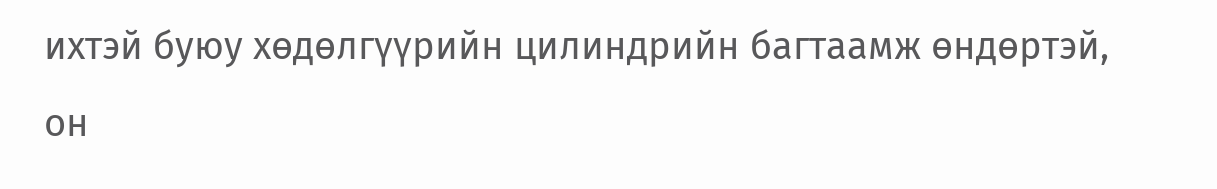ихтэй буюу хөдөлгүүрийн цилиндрийн багтаамж өндөртэй, он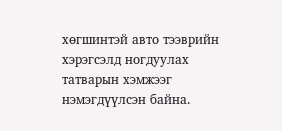хөгшинтэй авто тээврийн хэрэгсэлд ногдуулах татварын хэмжээг нэмэгдүүлсэн байна.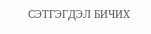СЭТГЭГДЭЛ БИЧИХ